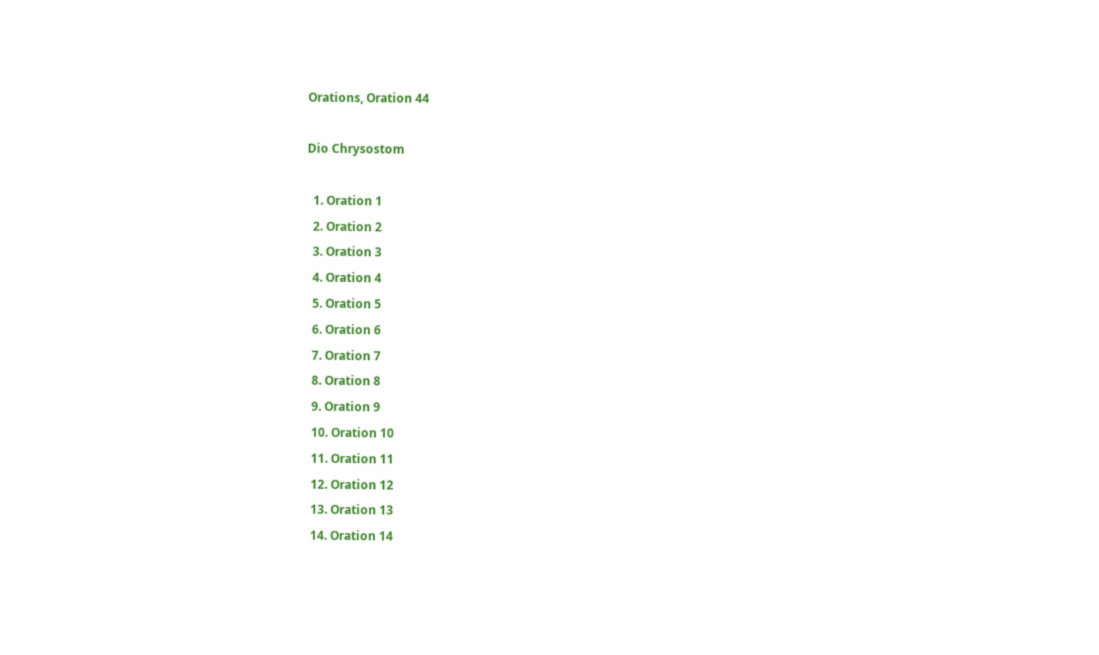Orations, Oration 44

Dio Chrysostom

  1. Oration 1
  2. Oration 2
  3. Oration 3
  4. Oration 4
  5. Oration 5
  6. Oration 6
  7. Oration 7
  8. Oration 8
  9. Oration 9
  10. Oration 10
  11. Oration 11
  12. Oration 12
  13. Oration 13
  14. Oration 14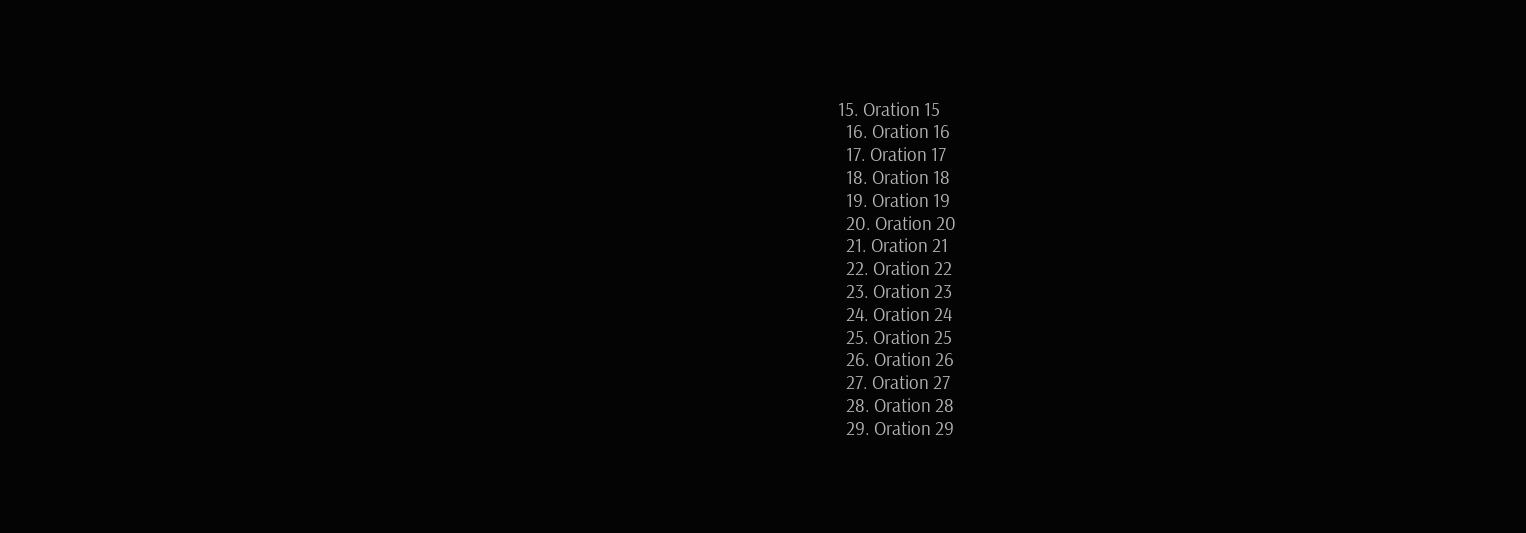15. Oration 15
  16. Oration 16
  17. Oration 17
  18. Oration 18
  19. Oration 19
  20. Oration 20
  21. Oration 21
  22. Oration 22
  23. Oration 23
  24. Oration 24
  25. Oration 25
  26. Oration 26
  27. Oration 27
  28. Oration 28
  29. Oration 29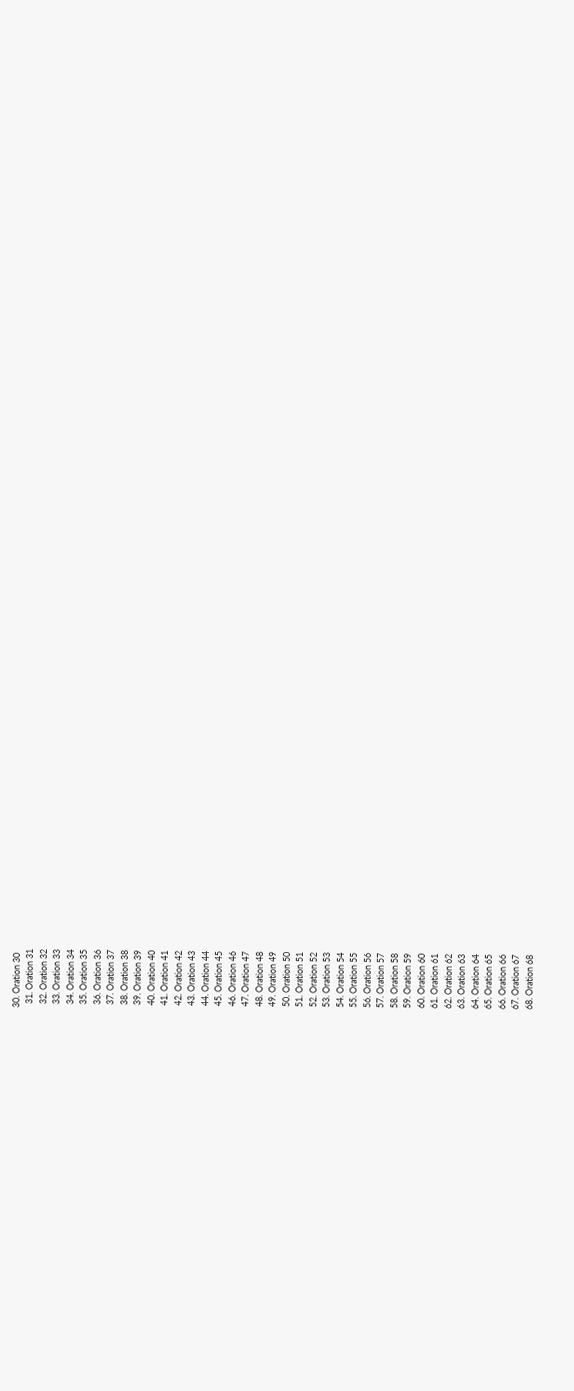30. Oration 30
  31. Oration 31
  32. Oration 32
  33. Oration 33
  34. Oration 34
  35. Oration 35
  36. Oration 36
  37. Oration 37
  38. Oration 38
  39. Oration 39
  40. Oration 40
  41. Oration 41
  42. Oration 42
  43. Oration 43
  44. Oration 44
  45. Oration 45
  46. Oration 46
  47. Oration 47
  48. Oration 48
  49. Oration 49
  50. Oration 50
  51. Oration 51
  52. Oration 52
  53. Oration 53
  54. Oration 54
  55. Oration 55
  56. Oration 56
  57. Oration 57
  58. Oration 58
  59. Oration 59
  60. Oration 60
  61. Oration 61
  62. Oration 62
  63. Oration 63
  64. Oration 64
  65. Oration 65
  66. Oration 66
  67. Oration 67
  68. Oration 68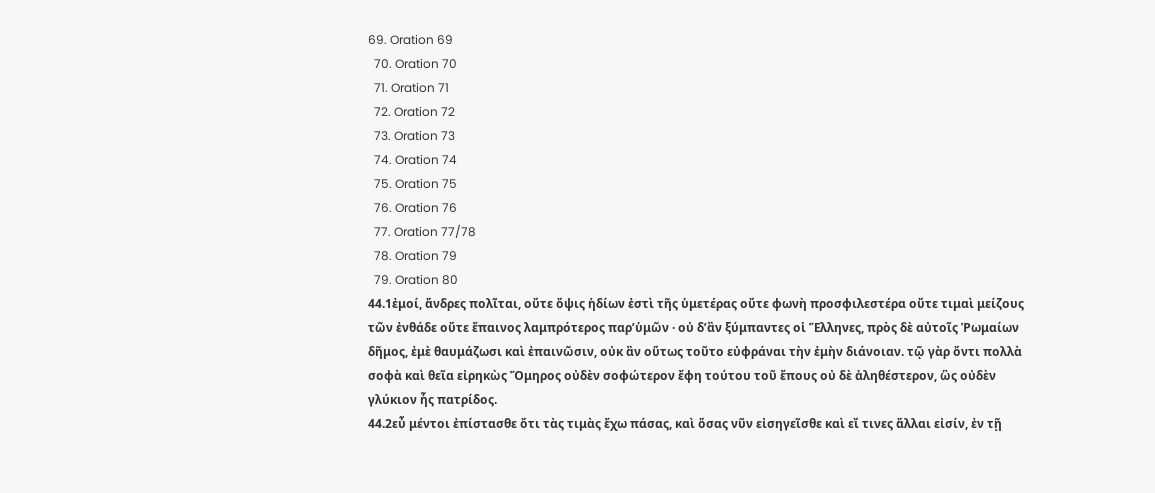69. Oration 69
  70. Oration 70
  71. Oration 71
  72. Oration 72
  73. Oration 73
  74. Oration 74
  75. Oration 75
  76. Oration 76
  77. Oration 77/78
  78. Oration 79
  79. Oration 80
44.1ἐμοί, ἄνδρες πολῖται, οὔτε ὄψις ἡδίων ἐστὶ τῆς ὑμετέρας οὔτε φωνὴ προσφιλεστέρα οὔτε τιμαὶ μείζους τῶν ἐνθάδε οὔτε ἔπαινος λαμπρότερος παρ’ὑμῶν · οὐ δ’ἂν ξύμπαντες οἱ Ἕλληνες, πρὸς δὲ αὐτοῖς Ῥωμαίων δῆμος, ἐμὲ θαυμάζωσι καὶ ἐπαινῶσιν, οὐκ ἂν οὕτως τοῦτο εὐφράναι τὴν ἐμὴν διάνοιαν. τῷ γὰρ ὄντι πολλὰ σοφὰ καὶ θεῖα εἰρηκὼς Ὅμηρος οὐδὲν σοφώτερον ἔφη τούτου τοῦ ἔπους οὐ δὲ ἀληθέστερον, ὣς οὐδὲν γλύκιον ἧς πατρίδος.
44.2εὖ μέντοι ἐπίστασθε ὄτι τὰς τιμὰς ἔχω πάσας, καὶ ὅσας νῦν εἰσηγεῖσθε καὶ εἴ τινες ἄλλαι εἰσίν, ἐν τῇ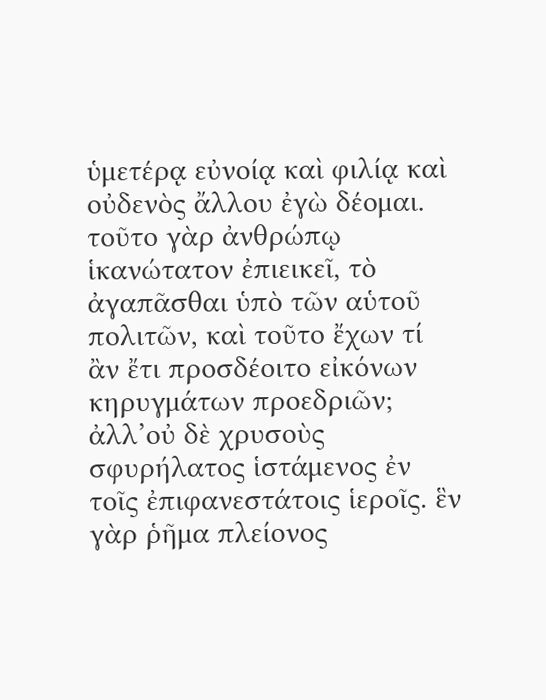ὑμετέρᾳ εὐνοίᾳ καὶ φιλίᾳ καὶ οὐδενὸς ἄλλου ἐγὼ δέομαι. τοῦτο γὰρ ἀνθρώπῳ ἱκανώτατον ἐπιεικεῖ, τὸ ἀγαπᾶσθαι ὑπὸ τῶν αὑτοῦ πολιτῶν, καὶ τοῦτο ἔχων τί ἂν ἔτι προσδέοιτο εἰκόνων κηρυγμάτων προεδριῶν; ἀλλ’οὐ δὲ χρυσοὺς σφυρήλατος ἱστάμενος ἐν τοῖς ἐπιφανεστάτοις ἱεροῖς. ἓν γὰρ ῥῆμα πλείονος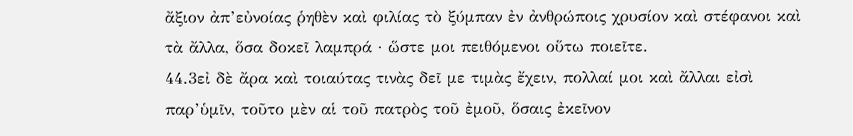ἄξιον ἀπ’εὐνοίας ῥηθὲν καὶ φιλίας τὸ ξύμπαν ἐν ἀνθρώποις χρυσίον καὶ στέφανοι καὶ τὰ ἄλλα, ὅσα δοκεῖ λαμπρά · ὥστε μοι πειθόμενοι οὕτω ποιεῖτε.
44.3εἰ δὲ ἄρα καὶ τοιαύτας τινὰς δεῖ με τιμὰς ἔχειν, πολλαί μοι καὶ ἄλλαι εἰσὶ παρ’ὑμῖν, τοῦτο μὲν αἱ τοῦ πατρὸς τοῦ ἐμοῦ, ὅσαις ἐκεῖνον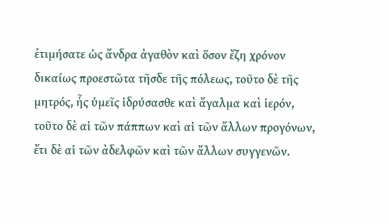ἐτιμήσατε ὡς ἄνδρα ἀγαθὸν καὶ ὅσον ἔζη χρόνον δικαίως προεστῶτα τῆσδε τῆς πόλεως, τοῦτο δὲ τῆς μητρός, ἧς ὑμεῖς ἱδρύσασθε καὶ ἄγαλμα καὶ ἱερόν, τοῦτο δὲ αἱ τῶν πάππων καὶ αἱ τῶν ἄλλων προγόνων, ἔτι δὲ αἱ τῶν ἀδελφῶν καὶ τῶν ἄλλων συγγενῶν.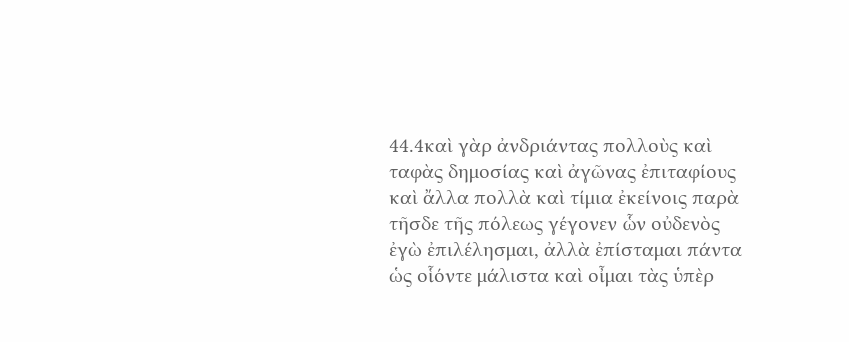44.4καὶ γὰρ ἀνδριάντας πολλοὺς καὶ ταφὰς δημοσίας καὶ ἀγῶνας ἐπιταφίους καὶ ἄλλα πολλὰ καὶ τίμια ἐκείνοις παρὰ τῆσδε τῆς πόλεως γέγονεν ὧν οὐδενὸς ἐγὼ ἐπιλέλησμαι, ἀλλὰ ἐπίσταμαι πάντα ὡς οἷόντε μάλιστα καὶ οἶμαι τὰς ὑπὲρ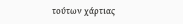τούτων χάρτιας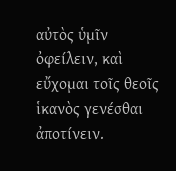αὐτὸς ὑμῖν ὀφείλειν, καὶ εὔχομαι τοῖς θεοῖς ἱκανὸς γενέσθαι ἀποτίνειν.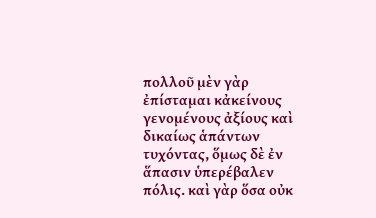πολλοῦ μὲν γὰρ ἐπίσταμαι κἀκείνους γενομένους ἀξίους καὶ δικαίως ἁπάντων τυχόντας, ὅμως δὲ ἐν ἅπασιν ὑπερέβαλεν πόλις. καὶ γὰρ ὅσα οὐκ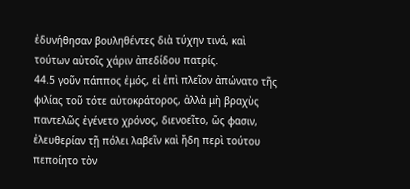ἐδυνήθησαν βουληθέντες διὰ τύχην τινά, καὶ τούτων αὐτοῖς χάριν ἀπεδίδου πατρίς.
44.5 γοῦν πάππος ἐμός, εἰ ἐπὶ πλεῖον ἀπώνατο τῆς φιλίας τοῦ τότε αὐτοκράτορος, ἀλλὰ μὴ βραχὺς παντελῶς ἐγένετο χρόνος, διενοεῖτο, ὥς φασιν, ἐλευθερίαν τῇ πόλει λαβεῖν καὶ ἤδη περὶ τούτου πεποίητο τὸν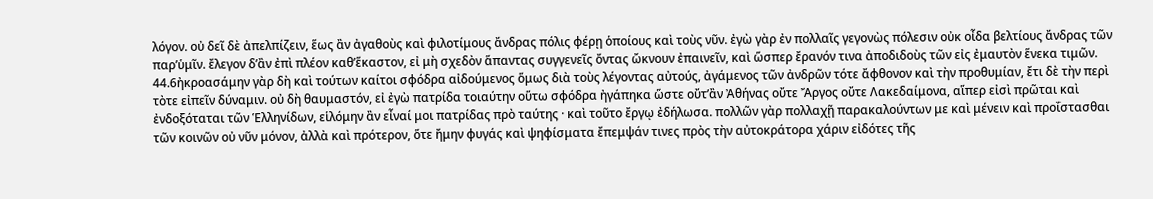λόγον. οὐ δεῖ δὲ ἀπελπίζειν, ἕως ἂν ἀγαθοὺς καὶ φιλοτίμους ἄνδρας πόλις φέρῃ ὁποίους καὶ τοὺς νῦν. ἐγὼ γὰρ ἐν πολλαῖς γεγονὼς πόλεσιν οὐκ οἶδα βελτίους ἄνδρας τῶν παρ’ὑμῖν. ἔλεγον δ’ἂν ἐπὶ πλέον καθ’ἕκαστον, εἰ μὴ σχεδὸν ἅπαντας συγγενεῖς ὄντας ὤκνουν ἐπαινεῖν, καὶ ὥσπερ ἔρανόν τινα ἀποδιδοὺς τῶν εἰς ἐμαυτὸν ἕνεκα τιμῶν.
44.6ἠκροασάμην γὰρ δὴ καὶ τούτων καίτοι σφόδρα αἰδούμενος ὅμως διὰ τοὺς λέγοντας αὐτούς, ἀγάμενος τῶν ἀνδρῶν τότε ἄφθονον καὶ τὴν προθυμίαν, ἔτι δὲ τὴν περὶ τὸτε εἰπεῖν δύναμιν. οὐ δὴ θαυμαστόν, εἰ ἐγὼ πατρίδα τοιαύτην οὕτω σφόδρα ἠγάπηκα ὥστε οὔτ’ἂν Ἀθήνας οὔτε Ἄργος οὔτε Λακεδαίμονα, αἵπερ εἰσὶ πρῶται καὶ ἐνδοξόταται τῶν Ἑλληνίδων, εἱλόμην ἂν εἶναί μοι πατρίδας πρὸ ταύτης · καὶ τοῦτο ἔργῳ ἐδήλωσα. πολλῶν γὰρ πολλαχῇ παρακαλούντων με καὶ μένειν καὶ προΐστασθαι τῶν κοινῶν οὐ νῦν μόνον, ἀλλὰ καὶ πρότερον, ὅτε ἤμην φυγάς καὶ ψηφίσματα ἔπεμψάν τινες πρὸς τὴν αὐτοκράτορα χάριν εἰδότες τῆς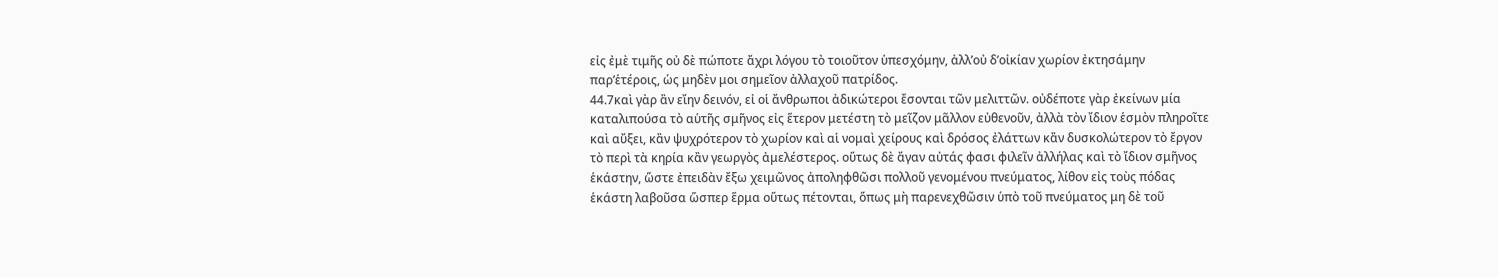εἰς ἐμὲ τιμῆς οὐ δὲ πώποτε ἄχρι λόγου τὸ τοιοῦτον ὑπεσχόμην, ἀλλ’οὐ δ’οἰκίαν χωρίον ἐκτησάμην παρ’ἑτέροις, ὡς μηδὲν μοι σημεῖον ἀλλαχοῦ πατρίδος.
44.7καὶ γὰρ ἂν εἴην δεινόν, εἰ οἱ ἄνθρωποι ἀδικώτεροι ἔσονται τῶν μελιττῶν. οὐδέποτε γὰρ ἐκείνων μία καταλιπούσα τὸ αὑτῆς σμῆνος εἰς ἕτερον μετέστη τὸ μεῖζον μᾶλλον εὐθενοῦν, ἀλλὰ τὸν ἴδιον ἑσμὸν πληροῖτε καὶ αὔξει, κἂν ψυχρότερον τὸ χωρίον καὶ αἱ νομαὶ χείρους καὶ δρόσος ἐλάττων κἂν δυσκολώτερον τὸ ἔργον τὸ περὶ τὰ κηρία κἂν γεωργὸς ἀμελέστερος. οὕτως δὲ ἄγαν αὐτάς φασι φιλεῖν ἀλλήλας καὶ τὸ ἴδιον σμῆνος ἑκάστην, ὥστε ἐπειδὰν ἔξω χειμῶνος ἀποληφθῶσι πολλοῦ γενομένου πνεύματος, λίθον εἰς τοὺς πόδας ἑκάστη λαβοῦσα ὥσπερ ἕρμα οὕτως πέτονται, ὅπως μὴ παρενεχθῶσιν ὑπὸ τοῦ πνεύματος μη δὲ τοῦ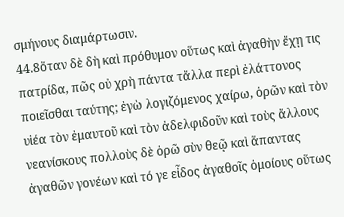σμήνους διαμάρτωσιν.
44.8ὅταν δὲ δὴ καὶ πρόθυμον οὕτως καὶ ἀγαθὴν ἔχῃ τις πατρίδα, πῶς οὐ χρὴ πάντα τἄλλα περὶ ἐλάττονος ποιεῖσθαι ταύτης; ἐγὼ λογιζόμενος χαίρω, ὁρῶν καὶ τὸν υἱέα τὸν ἐμαυτοῦ καὶ τὸν ἀδελφιδοῦν καὶ τοὺς ἄλλους νεανίσκους πολλοὺς δὲ ὁρῶ σὺν θεῷ καὶ ἅπαντας ἀγαθῶν γονέων καὶ τό γε εἶδος ἀγαθοῖς ὁμοίους οὕτως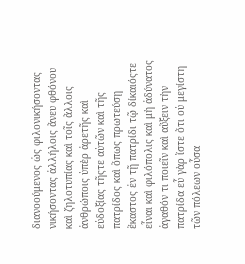διανοούμενος ὡς φιλονικήσοντας νικήσοντας ἀλλήλοις ἄνευ φθόνου καὶ ζηλοτυπίας καὶ τοῖς ἄλλοις ἀνθρώποις ὑπὲρ ἀρετῆς καὶ εὐδοξίας τῆςτε αὑτῶν καὶ τῆς πατρίδος καὶ ὅπως πρωτεύσῃ ἕκαστος ἐν τῇ πατρίδι τῷ δίκαιόςτε εἶναι καὶ φιλόπολις καὶ μὴ ἀδύνατος ἀγαθόν τι ποιεῖν καὶ αὔξειν τὴν πατρίδα εὖ γὰρ ἴστε ὄτι οὐ μεγίστη τῶν πόλεων οὖσα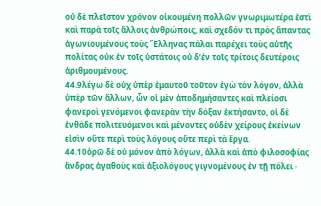οὐ δὲ πλεῖστον χρόνον οἰκουμένη πολλῶν γνωριμωτέρα ἐστὶ καὶ παρὰ τοῖς ἄλλοις ἀνθρώποις, καὶ σχεδόν τι πρὸς ἅπαντας ἀγωνιουμένους τοὺς Ἕλληνας πάλαι παρέχει τοὺς αὑτῆς πολίτας οὐκ ἐν τοῖς ὑστάτοις οὐ δ’ἐν τοῖς τρίτοις δευτέροις ἀριθμουμένους.
44.9λέγω δὲ οὐχ ὑπὲρ ἐμαυτοῦ τοῦτον ἐγὼ τὸν λόγον, ἀλλὰ ὑπὲρ τῶν ἄλλων, ὧν οἱ μὲν ἀποδημήσαντες καὶ πλείοσι φανεροὶ γενόμενοι φανερὰν τὴν δόξαν ἐκτήσαντο, οἱ δὲ ἐνθάδε πολιτευόμενοι καὶ μένοντες οὐδὲν χείρους ἐκείνων εἰσὶν οὔτε περὶ τοὺς λόγους οὔτε περὶ τὰ ἔργα.
44.10ὁρῶ δὲ οὐ μόνον ἀπὸ λόγων, ἀλλὰ καὶ ἀπὸ φιλοσοφίας ἄνδρας ἀγαθοὺς καὶ ἀξιολόγους γιγνομένους ἐν τῇ πόλει ·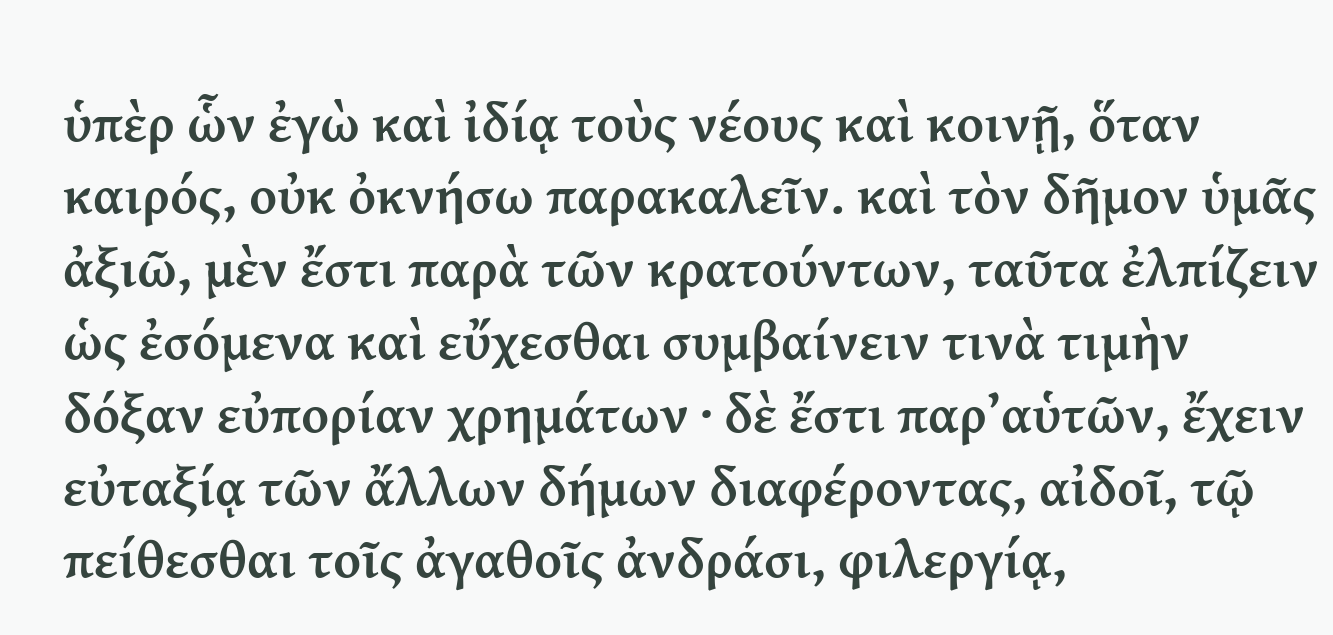ὑπὲρ ὧν ἐγὼ καὶ ἰδίᾳ τοὺς νέους καὶ κοινῇ, ὅταν καιρός, οὐκ ὀκνήσω παρακαλεῖν. καὶ τὸν δῆμον ὑμᾶς ἀξιῶ, μὲν ἔστι παρὰ τῶν κρατούντων, ταῦτα ἐλπίζειν ὡς ἐσόμενα καὶ εὔχεσθαι συμβαίνειν τινὰ τιμὴν δόξαν εὐπορίαν χρημάτων · δὲ ἔστι παρ’αὑτῶν, ἔχειν εὐταξίᾳ τῶν ἄλλων δήμων διαφέροντας, αἰδοῖ, τῷ πείθεσθαι τοῖς ἀγαθοῖς ἀνδράσι, φιλεργίᾳ,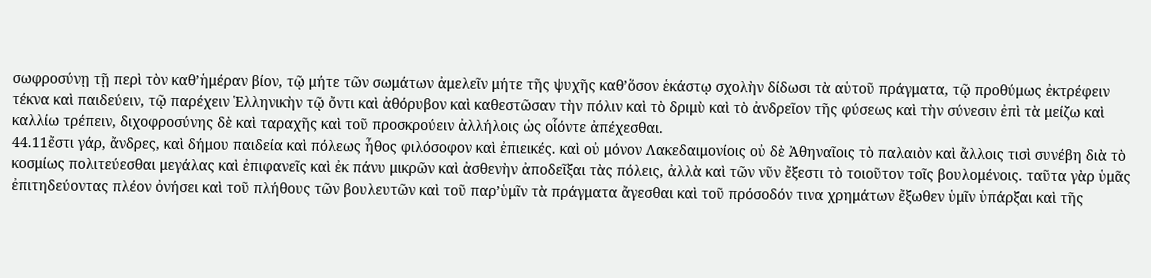σωφροσύνῃ τῇ περὶ τὸν καθ’ἡμέραν βίον, τῷ μήτε τῶν σωμάτων ἀμελεῖν μήτε τῆς ψυχῆς καθ’ὅσον ἑκάστῳ σχολὴν δίδωσι τὰ αὑτοῦ πράγματα, τῷ προθύμως ἐκτρέφειν τέκνα καὶ παιδεύειν, τῷ παρέχειν Ἑλληνικὴν τῷ ὄντι καὶ ἀθόρυβον καὶ καθεστῶσαν τὴν πόλιν καὶ τὸ δριμὺ καὶ τὸ ἀνδρεῖον τῆς φύσεως καὶ τὴν σύνεσιν ἐπὶ τὰ μείζω καὶ καλλίω τρέπειν, διχοφροσύνης δὲ καὶ ταραχῆς καὶ τοῦ προσκρούειν ἀλλήλοις ὡς οἷόντε ἀπέχεσθαι.
44.11ἔστι γάρ, ἄνδρες, καὶ δήμου παιδεία καὶ πόλεως ἦθος φιλόσοφον καὶ ἐπιεικές. καὶ οὐ μόνον Λακεδαιμονίοις οὐ δὲ Ἀθηναῖοις τὸ παλαιὸν καὶ ἄλλοις τισὶ συνέβη διὰ τὸ κοσμίως πολιτεύεσθαι μεγάλας καὶ ἐπιφανεῖς καὶ ἐκ πάνυ μικρῶν καὶ ἀσθενὴν ἀποδεῖξαι τὰς πόλεις, ἀλλὰ καὶ τῶν νῦν ἔξεστι τὸ τοιοῦτον τοῖς βουλομένοις. ταῦτα γὰρ ὑμᾶς ἐπιτηδεύοντας πλέον ὀνήσει καὶ τοῦ πλήθους τῶν βουλευτῶν καὶ τοῦ παρ’ὑμῖν τὰ πράγματα ἄγεσθαι καὶ τοῦ πρόσοδόν τινα χρημάτων ἔξωθεν ὑμῖν ὑπάρξαι καὶ τῆς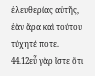ἐλευθερίας αὐτῆς, ἐὰν ἄρα καὶ τούτου τύχητέ ποτε.
44.12εὖ γὰρ ἴστε ὄτι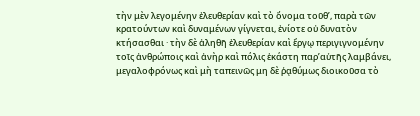τὴν μὲν λεγομένην ἐλευθερίαν καὶ τὸ ὄνομα τοῦθ’, παρὰ τῶν κρατούντων καὶ δυναμένων γίγνεται, ἐνίοτε οὐ δυνατὸν κτήσασθαι · τὴν δὲ ἀληθῆ ἐλευθερίαν καὶ ἔργῳ περιγιγνομένην τοῖς ἀνθρώποις καὶ ἀνὴρ καὶ πόλις ἑκάστη παρ’αὑτῆς λαμβάνει, μεγαλοφρόνως καὶ μὴ ταπεινῶς μη δὲ ῥᾳθύμως διοικοῦσα τὸ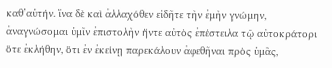καθ’αὑτήν. ἵνα δὲ καὶ ἀλλαχόθεν εἰδῆτε τὴν ἐμὴν γνώμην, ἀναγνώσομαι ὑμῖν ἐπιστολὴν ἥντε αὐτὸς ἐπέστειλα τῷ αὐτοκράτορι ὅτε ἐκλήθην, ὅτι ἐν ἐκείνῃ παρεκάλουν ἀφεθῆναι πρὸς ὑμᾶς,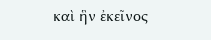καὶ ἣν ἐκεῖνος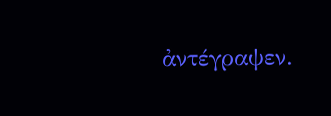ἀντέγραψεν.